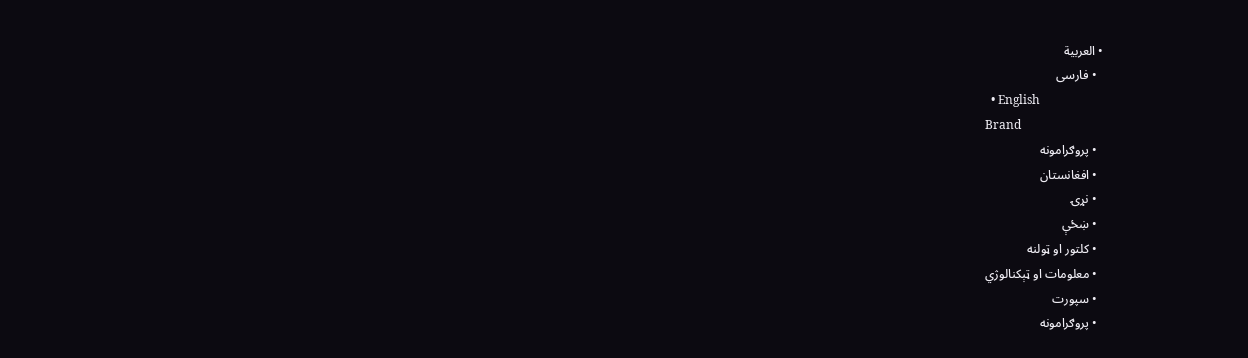• العربية
  • فارسی
  • English
Brand
  • پروګرامونه
  • افغانستان
  • نړۍ
  • ښځې
  • کلتور او ټولنه
  • معلومات او ټېکنالوژي
  • سپورت
  • پروګرامونه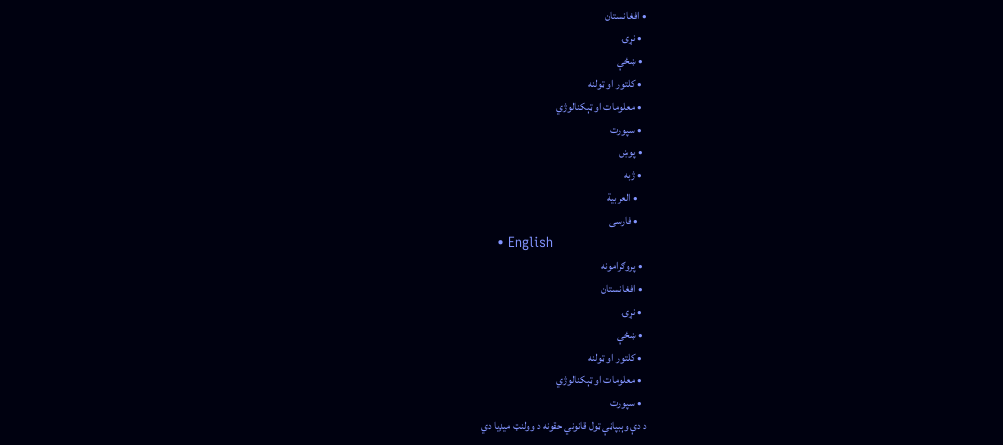• افغانستان
  • نړۍ
  • ښځې
  • کلتور او ټولنه
  • معلومات او ټېکنالوژي
  • سپورت
  • پوښ
  • ژبه
    • العربية
    • فارسی
    • English
  • پروګرامونه
  • افغانستان
  • نړۍ
  • ښځې
  • کلتور او ټولنه
  • معلومات او ټېکنالوژي
  • سپورت
د دې وېبپاڼې ټول قانوني حقونه د وولنټ میډیا دي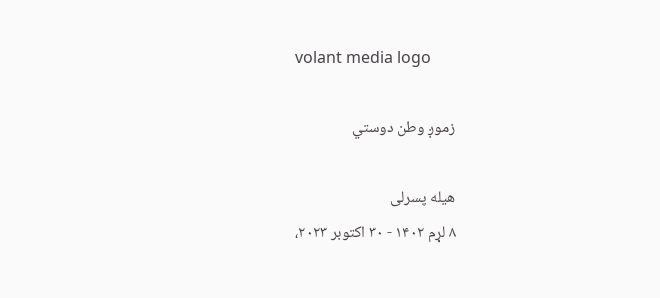volant media logo

زموږ وطن دوستي

هیله پسرلی
۸ لړم ۱۴۰۲ - ۳۰ اکتوبر ۲۰۲۳،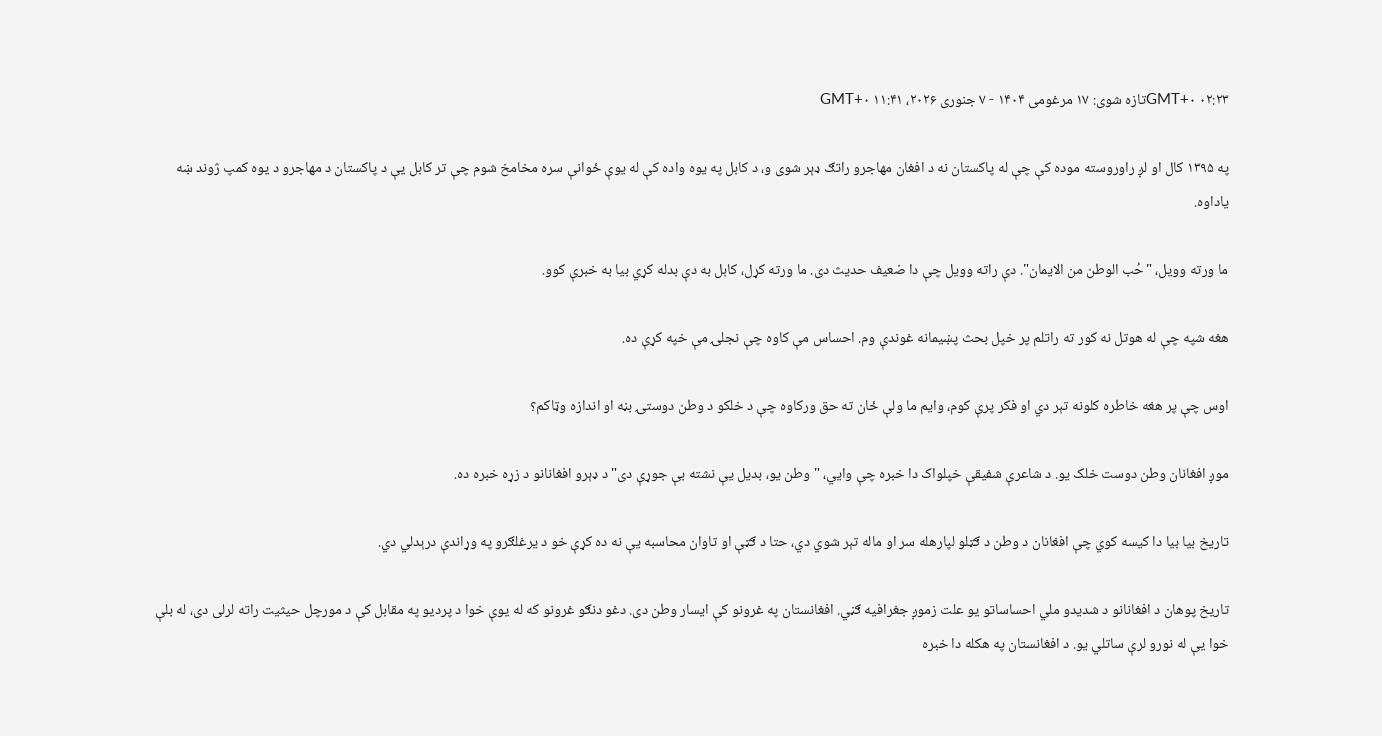۰۲:۲۳ GMT+۰تازه شوی: ۱۷ مرغومی ۱۴۰۴ - ۷ جنوری ۲۰۲۶، ۱۱:۴۱ GMT+۰

په ۱۳۹۵ کال او لږ راوروسته موده کې چې له پاکستان نه د افغان مهاجرو راتګ ډېر شوی و، د کابل په یوه واده کې له یوې ځوانې سره مخامخ شوم چې تر کابل یې د پاکستان د مهاجرو د یوه کمپ ژوند ښه یاداوه.

ما ورته وویل، "حُب الوطن من الایمان". دې راته وویل چې دا ضعیف حدیث دی. ما ورته کړل، کابل به دې بدله کړي بیا به خبرې کوو.

هغه شپه چې له هوتل نه کور ته راتلم پر خپل بحث پښیمانه غوندې وم. احساس مې کاوه چې نجلۍ مې خپه کړې ده.

اوس چې پر هغه خاطره کلونه تېر دي او فکر پرې کوم، وایم ما ولې ځان ته حق ورکاوه چې د خلکو د وطن دوستۍ بڼه او اندازه وټاکم؟

موږ افغانان وطن دوست خلک یو. د شاعرې شفیقې خپلواک دا خبره چې وايي، "وطن یو، بدیل یې نشته بې جوړې دی" د ډېرو افغانانو د زړه خبره ده.

تاریخ بیا بیا دا کیسه کوي چې افغانان د وطن د ګټلو لپارهله سر او ماله تېر شوي دي، حتا د ګټې او تاوان محاسبه یې نه ده کړې خو د یرغلګرو په وړاندې درېدلي دي.

تاریخ پوهان د افغانانو د شدیدو ملي احساساتو یو علت زموږ جغرافیه ګڼي. افغانستان په غرونو کې ایسار وطن دی. دغو دنګو غرونو که له یوې خوا د پردیو په مقابل کې د مورچل حیثیت راته لرلی دی، له بلې خوا یې له نورو لرې ساتلي یو. د افغانستان په هکله دا خبره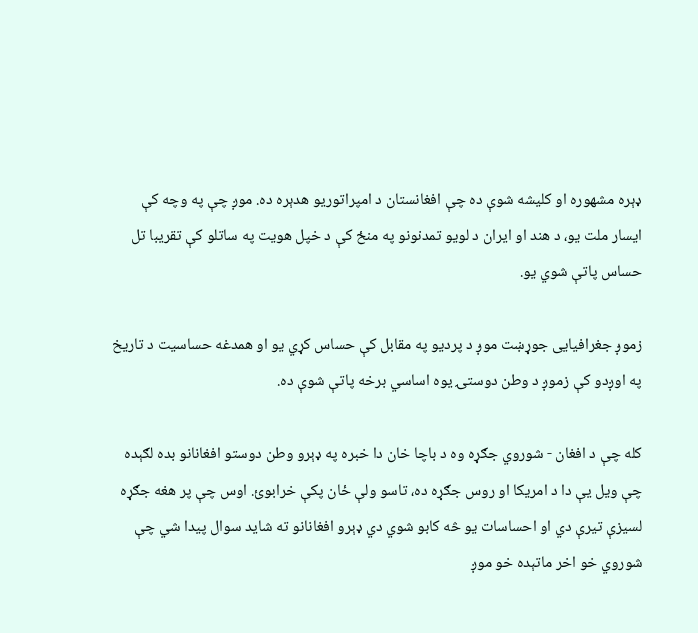ډېره مشهوره او کلیشه شوې ده چې افغانستان د امپراتوریو هدېره ده. موږ چې په وچه کې ایسار ملت یو، د هند او ایران د لویو تمدنونو په منځ کې د خپل هویت په ساتلو کې تقریبا تل حساس پاتې شوي یو.

زموږ جغرافیایی جوړښت موږ د پردیو په مقابل کې حساس کړي یو او همدغه حساسیت د تاریخ په اوږدو کې زموږ د وطن دوستۍ یوه اساسي برخه پاتې شوې ده.

کله چې د افغان - شوروي جګړه وه د باچا خان دا خبره په ډېرو وطن دوستو افغانانو بده لګېده چې ویل یې دا د امریکا او روس جګړه ده، تاسو ولې ځان پکې خرابوئ. اوس چې پر هغه جګړه لسیزې تیرې دي او احساسات یو څه کابو شوي دي ډېرو افغانانو ته شاید سوال پیدا شي چې شوروي خو اخر ماتېده خو موږ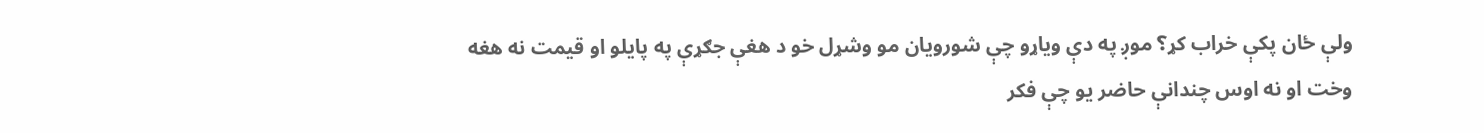ولې ځان پکې خراب کړ؟ موږ په دې ویاړو چې شورویان مو وشړل خو د هغې جګړې په پایلو او قیمت نه هغه وخت او نه اوس چندانې حاضر یو چې فکر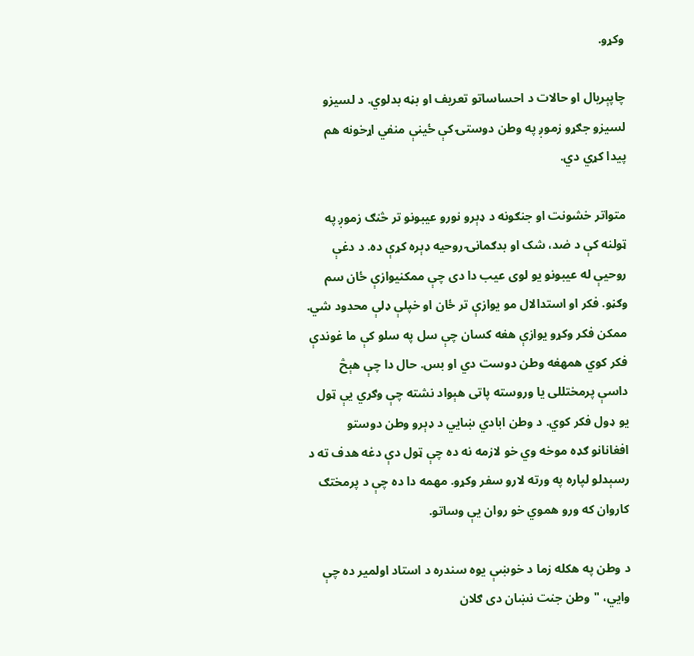وکړو.

چاپېریال او حالات د احساساتو تعریف او بڼه بدلوي. د لسیزو لسیزو جګړو زموږ په وطن دوستۍ کې ځینې منفي اړخونه هم پیدا کړي دي.

متواتر خشونت او جنګونه د ډېرو نورو عیبونو تر څنګ زموږ په ټولنه کې د ضد، شک او بدګمانۍ روحیه ډېره کړې ده. د دغې روحیې له عیبونو یو لوی عیب دا دی چې ممکنیوازې ځان سم وګڼو. فکر او استدالال مو یوازې تر ځان او خپلې ډلې محدود شي. ممکن فکر وکړو یوازې هغه کسان چې سل په سلو کې ما غوندې فکر کوي همهغه وطن دوست دي او بس. حال دا چې هېڅ داسې پرمختللی یا وروسته پاتی هېواد نشته چې وګړي یې ټول یو ډول فکر کوي. د وطن ابادي ښايي د ډېرو وطن دوستو افغانانو ګډه موخه وي خو لازمه نه ده چې ټول دې دغه هدف ته د رسېدلو لپاره په ورته لارو سفر وکړو. مهمه دا ده چې د پرمختګ کاروان که ورو هموي خو روان یې وساتو.

د وطن په هکله زما د خوښې یوه سندره د استاد اولمیر ده چې وايي، "وطن جنت نښان دی ګلان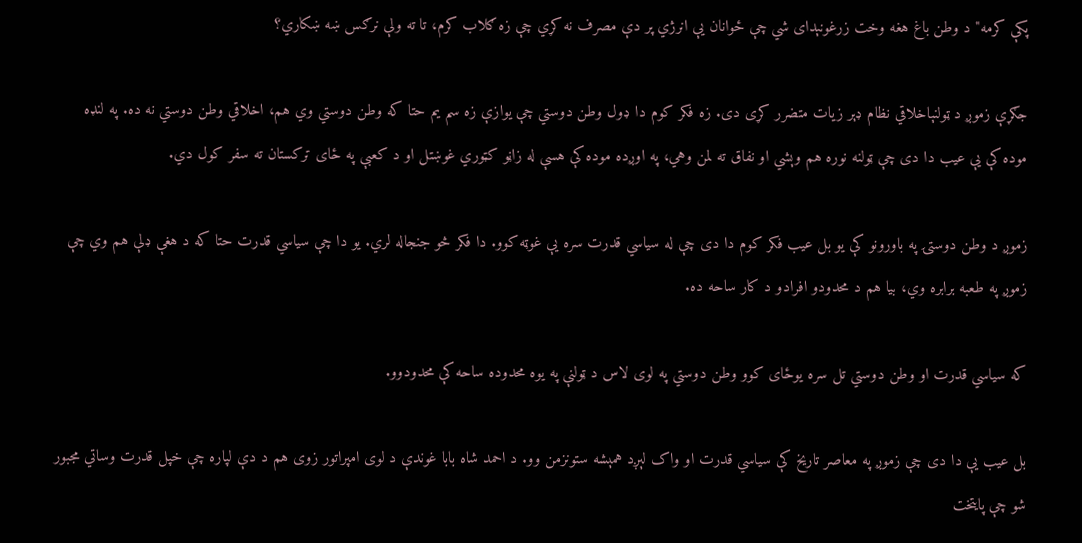پکې کرمه" د وطن باغ هغه وخت زرغونېدای شي چې ځوانان یې انرژي پر دې مصرف نه کړي چې زه ګلاب کرم، تا ته ولې نرګس ښه ښکاري؟

جګړې زموږ د ټولنېاخلاقي نظام ډېر زیات متضرر کړی دی. زه فکر کوم دا ډول وطن دوستي چې یوازې زه سم یم حتا که وطن دوستي وي هم، اخلاقي وطن دوستي نه ده. په لنډه موده کې یې عیب دا دی چې ټولنه نوره هم وېشي او نفاق ته لمن وهي، په اوږده موده کې هسې له زاڼو کټوري غوښتل او د کعبې په ځای ترکستان ته سفر کول دي.

زموږ د وطن دوستۍ په باورونو کې یو بل عیب فکر کوم دا دی چې له سیاسي قدرت سره یې غوټه کوو. دا فکر څو جنجاله لري. یو دا چې سیاسي قدرت حتا که د هغې ډلې هم وي چې زموږ په طعبه برابره وي، بیا هم د محدودو افرادو د کار ساحه ده.

که سیاسي قدرت او وطن دوستي تل سره یوځای کوو وطن دوستي په لوی لاس د ټولنې په یوه محدوده ساحه کې محدودوو.

بل عیب یې دا دی چې زموږ په معاصر تاریخ کې سیاسي قدرت او واک لېږد همېشه ستونزمن وو. د احمد شاه بابا غوندې د لوی امپراتور زوی هم د دې لپاره چې خپل قدرت وساتي مجبور شو چې پایتخت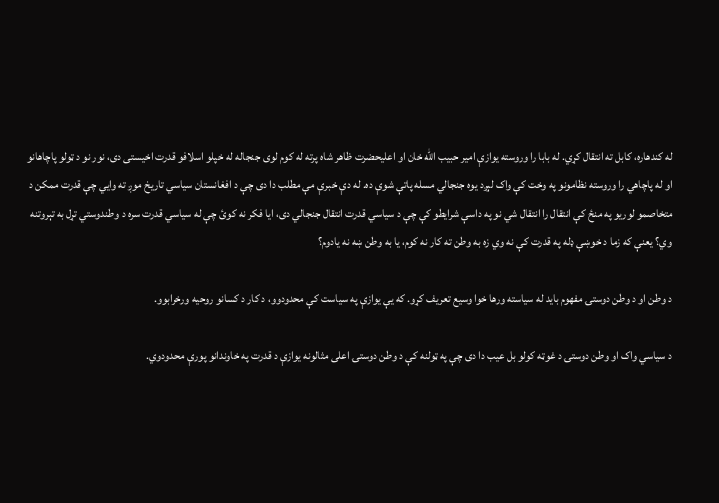له کندهاره، کابل ته انتقال کړي. له بابا را وروسته یوازې امیر حبیب الله خان او اعلیحضرت ظاهر شاه پرته له کوم لوی جنجاله له خپلو اسلافو قدرت اخیستی دی، نور نو د ټولو پاچاهانو او له پاچاهي را وروسته نظامونو په وخت کې واک لېږد یوه جنجالي مسله پاتې شوې ده. له دې خبرې مې مطلب دا دی چې د افغانستان سیاسي تاریخ موږ ته وايي چې قدرت ممکن د متخاصمو لوریو په منځ کې انتقال را انتقال شي نو په داسې شرایطو کې چې د سیاسي قدرت انتقال جنجالي دی، ایا فکر نه کوئ چې له سیاسي قدرت سره د وطندوستي تړل به تېروتنه وي؟ یعنې که زما د خوښې ډله په قدرت کې نه وي زه به وطن ته کار نه کوم، یا به وطن ښه نه یادوم؟

د وطن او د وطن دوستۍ مفهوم باید له سیاسته ورها خوا وسیع تعریف کړو. که یې یوازې په سیاست کې محدودوو، د کار د کسانو روحیه ورخرابوو.

د سیاسي واک او وطن دوستۍ د غوټه کولو بل عیب دا دی چې په ټولنه کې د وطن دوستۍ اعلی مثالونه یوازې د قدرت په خاوندانو پورې محدودوي.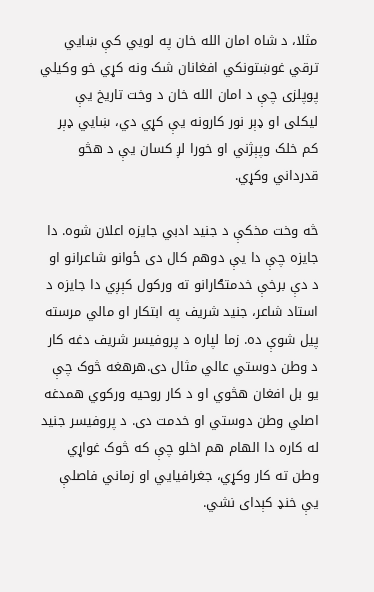مثلا، د شاه امان الله خان په لویي کې ښايي ترقي غوښتونکي افغانان شک ونه کړي خو وکیلي پوپلزی چې د امان الله خان د وخت تاریخ یې لیکلی او ډېر نور کارونه یې کړي دي، ښايي ډېر کم خلک وپېژني او خورا لږ کسان یې د هڅو قدرداني وکړي.

څه وخت مخکې د جنید ادبي جایزه اعلان شوه. دا جایزه چې دا یې دوهم کال دی ځوانو شاعرانو او د دې برخې خدمتګارانو ته ورکول کېږي دا جایزه د استاد شاعر، جنید شریف په ابتکار او مالي مرسته پیل شوې ده. زما لپاره د پروفیسر شریف دغه کار د وطن دوستي عالي مثال دی.هرهغه څوک چې یو بل افغان هڅوي او د کار روحیه ورکوي همدغه اصلي وطن دوستي او خدمت دی. د پروفیسر جنید له کاره دا الهام هم اخلو چې که څوک غواړي وطن ته کار وکړي، جغرافيايي او زماني فاصلې یې خنډ کېدای نشي.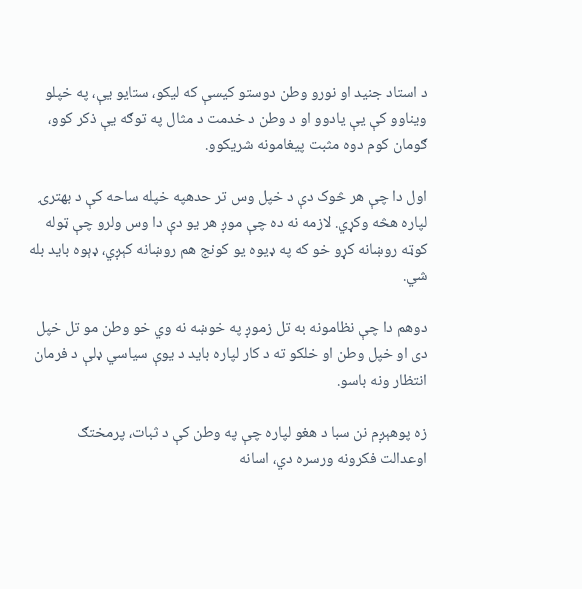د استاد جنید او نورو وطن دوستو کیسې که لیکو، ستایو یې، په خپلو ویناوو کې یې یادوو او د وطن د خدمت د مثال په توګه یې ذکر کوو، ګومان کوم دوه مثبت پیغامونه شریکوو.

اول دا چې هر څوک دې د خپل وس تر حدهپه خپله ساحه کې د بهترۍ لپاره هڅه وکړي. لازمه نه ده چې موږ هر یو دې دا وس ولرو چې ټوله کوټه روښانه کړو خو که په ډیوه یو کونج هم روښانه کېږي، ډېوه باید بله شي.

دوهم دا چې نظامونه به تل زموږ په خوښه نه وي خو وطن مو تل خپل دی او خپل وطن او خلکو ته د کار لپاره باید د یوې سیاسي ډلې د فرمان انتظار ونه باسو.

زه پوهېږم نن سبا د هغو لپاره چې په وطن کې د ثبات، پرمختګ اوعدالت فکرونه ورسره دي، اسانه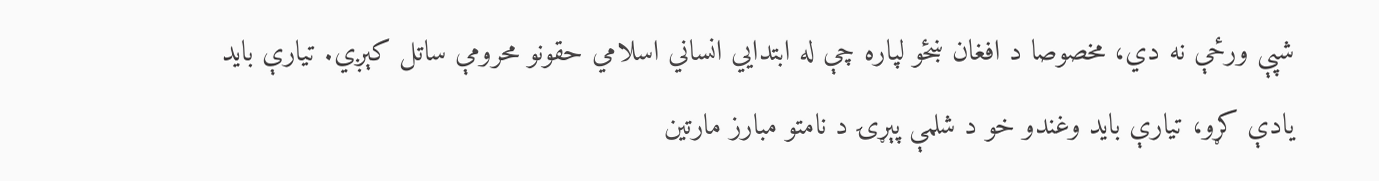شپې ورځې نه دي، مخصوصا د افغان ښځو لپاره چې له ابتدايي انساني اسلامي حقونو محرومې ساتل کېږي. تیارې باید یادې کړو، تیارې باید وغندو خو د شلمې پېړۍ د نامتو مبارز مارتین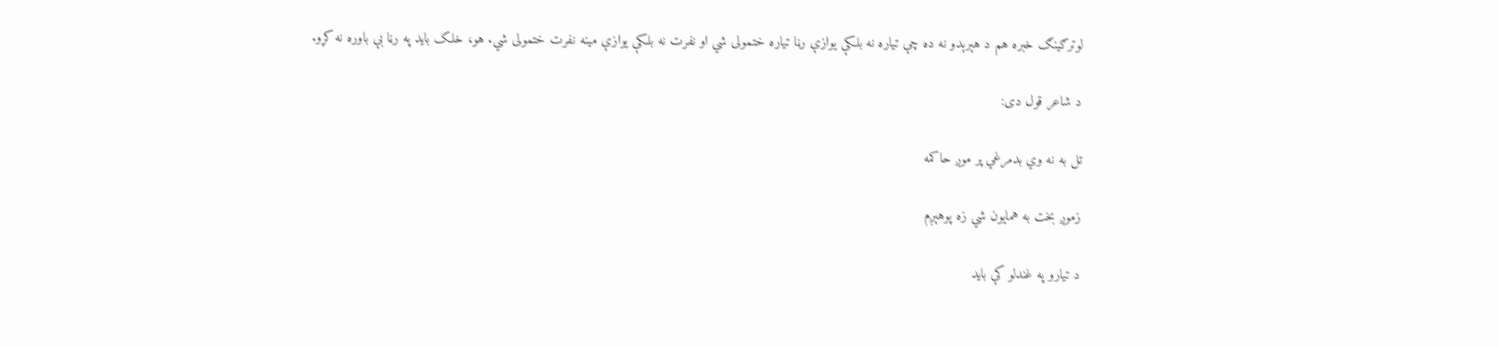لوترګینګ خبره هم د هېرېدو نه ده چې تیاره نه بلکې یوازې رڼا تیاره ختمولی شي او نفرت نه بلکې یوازې مینه نفرت ختمولی شي. هو، خلک باید په رڼا بې باوره نه کړو.

د شاعر قول دی:

تل به نه وي بدمرغي پر موږ حاکمه

زموږ بخت به همایون شي زه پوهېږم

د تیارو په غندلو کې باید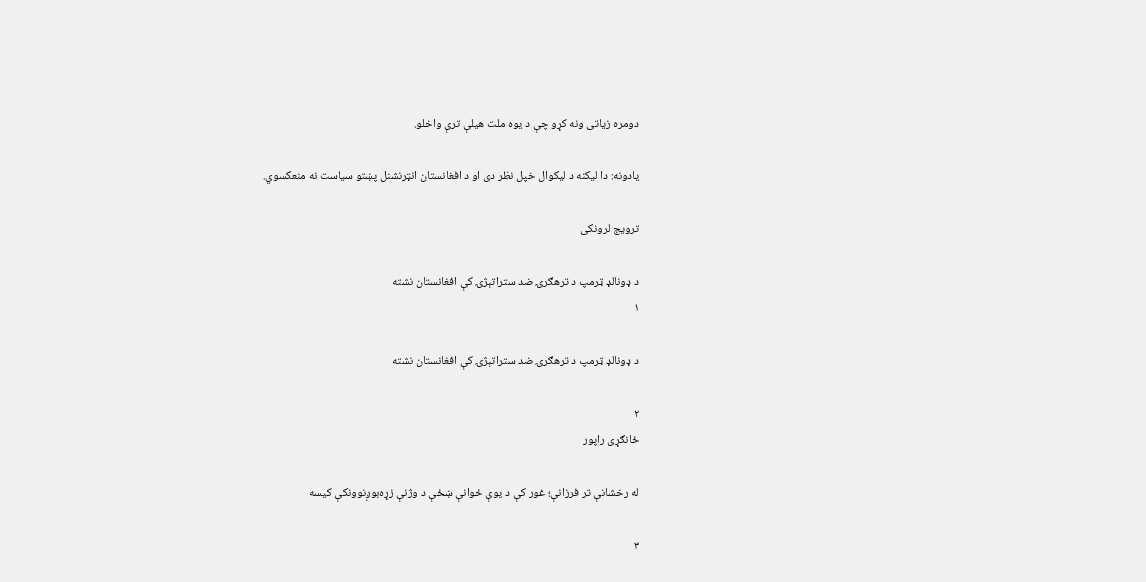دومره زیاتی ونه کړو چې د یوه ملت هیلې ترې واخلو.

یادونه: دا لیکنه د لیکوال خپل نظر دی او د افغانستان انټرنشنل پښتو سیاست نه منعکسوي.

ترویج لرونکی

د ډونالډ ټرمپ د ترهګرۍ ضد ستراتېژۍ کې افغانستان نشته
۱

د ډونالډ ټرمپ د ترهګرۍ ضد ستراتېژۍ کې افغانستان نشته

۲
ځانګړی راپور

له رخشانې تر فرزانې؛ غور کې د یوې ځوانې ښځې د وژنې زړه‌بوږنوونکې کیسه

۳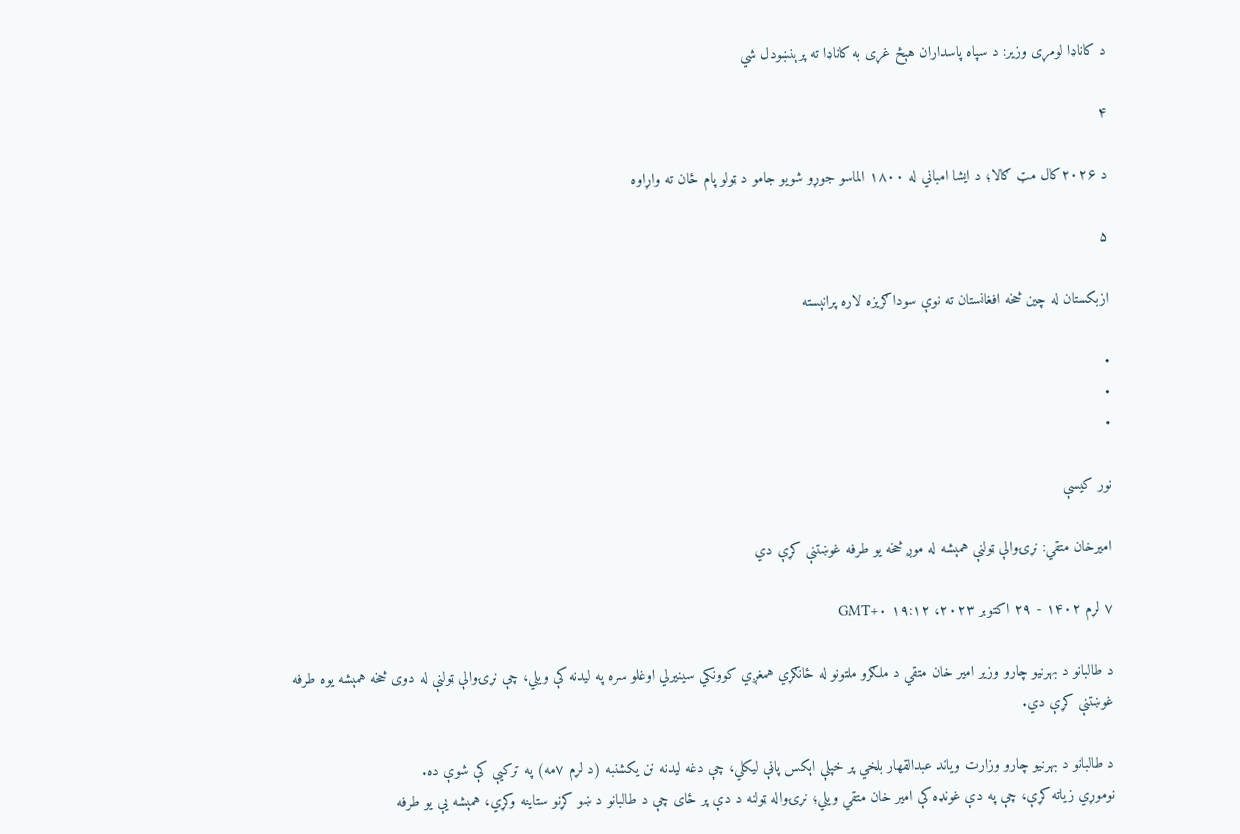د کاناډا لومړی وزیر: د سپاه پاسداران هېڅ غړی به کاناډا ته پرېنښودل شي

۴

د ۲۰۲۶کال مټ ګالا؛ د ایشا امباني له ۱۸۰۰ الماسو جوړو شويو جامو د ټولو پام ځان ته واړاوه

۵

ازبکستان له چین څخه افغانستان ته نوې سوداګریزه لاره پرانېسته

•
•
•

نور کیسې

امیرخان متقي: نړۍوالې ټولنې همېشه له موږ څخه یو طرفه غوښتنې کړې دي

۷ لړم ۱۴۰۲ - ۲۹ اکتوبر ۲۰۲۳، ۱۹:۱۲ GMT+۰

د طالبانو د بهرنیو چارو وزیر امیر خان متقي د ملګرو ملتونو له ځانګړي همغږي کوونکي سینیرلي اوغلو سره په لیدنه کې ویلي، چې نړۍوالې ټولنې له دوی څخه همېشه یوه طرفه غوښتنې کړې دي.

د طالبانو د بهرنیو چارو وزارت ویاند عبدالقهار بلخي پر خپلې اېکس پاڼې لیکلي، چې دغه لیدنه نن یکشنبه (د لړم ۷مه) په ترکیې کې شوې ده.
نوموړي زیاته کړې، چې په دې غونډه کې امیر خان متقي ویلي؛ نړۍواله ټولنه د دې پر ځای چې د طالبانو د ښو کړنو ستاینه وکړي، همېشه یې یو طرفه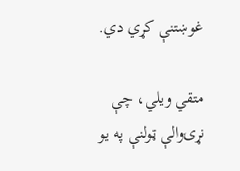غوښتنې کړي دي.

متقي ویلي، چې نړۍوالې ټولنې په یو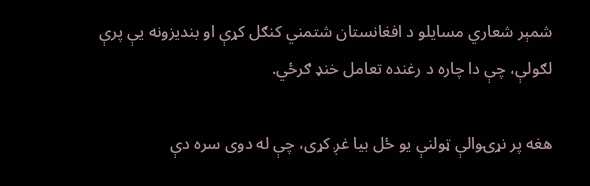شمېر شعاري مسایلو د افغانستان شتمني کنګل کړې او بندیزونه یې پرې لګولې، چې دا چاره د رغنده تعامل خنډ ګرځي.

هغه پر نړۍوالې ټولنې یو ځل بیا غږ کړی، چې له دوی سره دې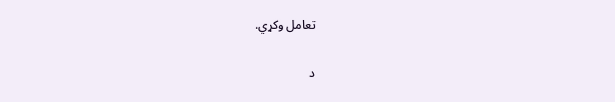تعامل وکړي.

د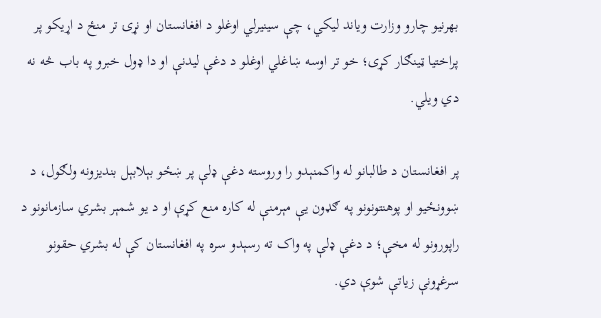بهرنیو چارو وزارت ویاند لیکي، چې سینیرلي اوغلو د افغانستان او نړۍ تر منځ د اړیکو پر پراختیا ټینګار کړی؛ خو تر اوسه ښاغلي اوغلو د دغې لیدنې او دا ډول خبرو په باب څه نه دي ویلي.

پر افغانستان د طالبانو له واکمنېدو را وروسته دغې ډلې پر ښځو بېلابېل بندیزونه ولګول، د ښوونځیو او پوهنتونونو په ګډون یې مېرمنې له کاره منع کړې او د یو شمېر بشري سازمانونو د راپورونو له مخې؛ د دغې ډلې په واک ته رسېدو سره په افغانستان کې له بشري حقونو سرغړونې زیاتې شوې دي.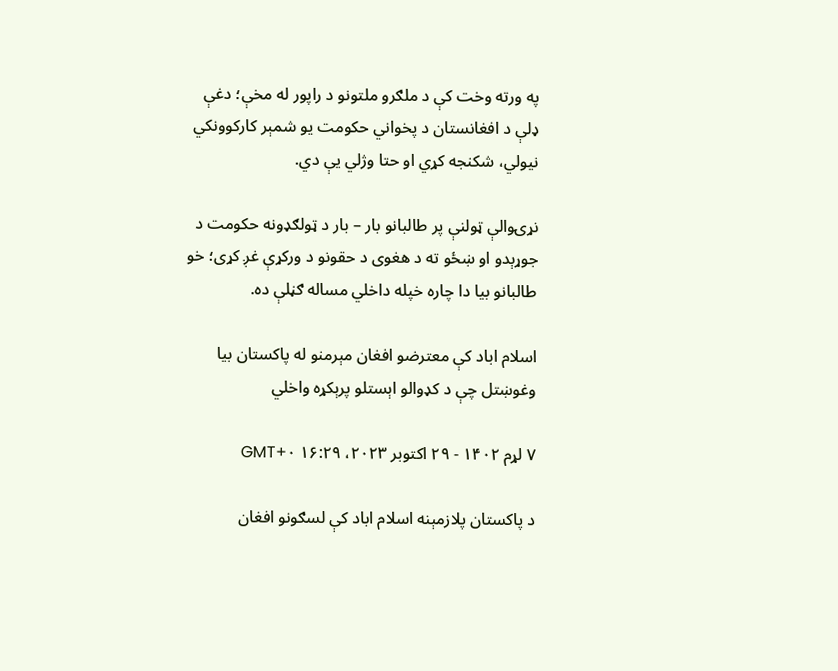په ورته وخت کې د ملګرو ملتونو د راپور له مخې؛ دغې ډلې د افغانستان د پخواني حکومت یو شمېر کارکوونکي نیولي، شکنجه کړي او حتا وژلي یې دي.

نړۍوالې ټولنې پر طالبانو بار – بار د ټولګډونه حکومت د جوړېدو او ښځو ته د هغوی د حقونو د ورکړې غږ کړی؛ خو طالبانو بیا دا چاره خپله داخلي مساله ګڼلې ده.

اسلام اباد کې معترضو افغان مېرمنو له پاکستان بیا وغوښتل چې د کډوالو اېستلو پرېکړه واخلي

۷ لړم ۱۴۰۲ - ۲۹ اکتوبر ۲۰۲۳، ۱۶:۲۹ GMT+۰

د پاکستان پلازمېنه اسلام اباد کې لسګونو افغان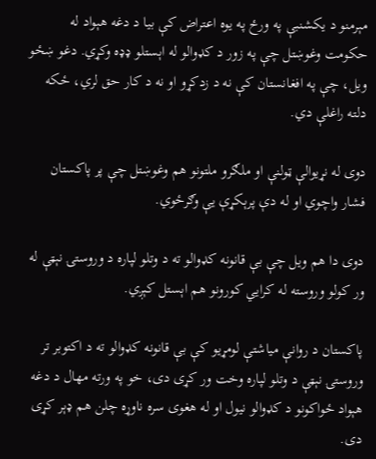مېرمنو د یکشنبې په ورځ په یوه اعتراض کې بیا د دغه هېواد له حکومت وغوښتل چې په زور د کډوالو له اېستلو ډډه وکړي. دغو ښځو ویل، چې په افغانستان کې نه د زدکړو او نه د کار حق لري، ځکه دلته راغلې دي.

دوی له نړیوالې ټولنې او ملګرو ملتونو هم وغوښتل چې پر پاکستان فشار واچوي او له دې پرېکړې یې وګرځوي.

دوی دا هم ویل چې بې قانونه کډوالو ته د وتلو لپاره د وروستۍ نېټې له ور کولو وروسته له کرايي کورونو هم اېستل کېږي.

پاکستان د روانې میاشتې لومړیو کې بې قانونه کډوالو ته د اکتوبر تر وروستۍ نېټې د وتلو لپاره وخت ور کړی دی، خو په ورته مهال د دغه هېواد ځواکونو د کډوالو نیول او له هغوی سره ناوړه چلن هم ډېر کړی دی.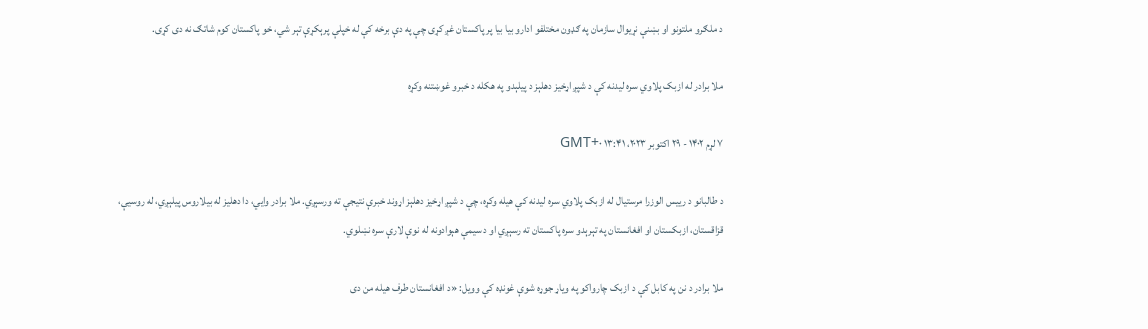د ملګرو ملتونو او بښنې نړیوال سازمان په ګډون مختلفو ادارو بیا بیا پر پاکستان غږ کړی چې په دې برخه کې له خپلې پرېکړې تېر شي، خو پاکستان کوم شاتګ نه دی کړی.

ملا برادر له ازبک پلاوي سره لیدنه کې د شپږ اړخیز دهلېز د پیلېدو په هکله د خبرو غوښتنه وکړه

۷ لړم ۱۴۰۲ - ۲۹ اکتوبر ۲۰۲۳، ۱۳:۴۱ GMT+۰

د طالبانو د رییس الوزرا مرستیال له ازبک پلاوي سره لیدنه کې هیله وکړه، چې د شپږ اړخیز دهلېز اړوند خبرې نتیجې ته ورسېږي. ملا برادر وايي، دا دهلیز له بیلاروس پیلېږي، له روسیې، قزاقستان، ازبکستان او افغانستان په تېرېدو سره پاکستان ته رسېږي او د سیمې هېوادونه له نوې لارې سره نښلوي.

ملا برادر د نن په کابل کې د ازبک چارواکو په ویاړ جوړه شوې غونډه کې وویل: «د افغانستان طرف هیله من دی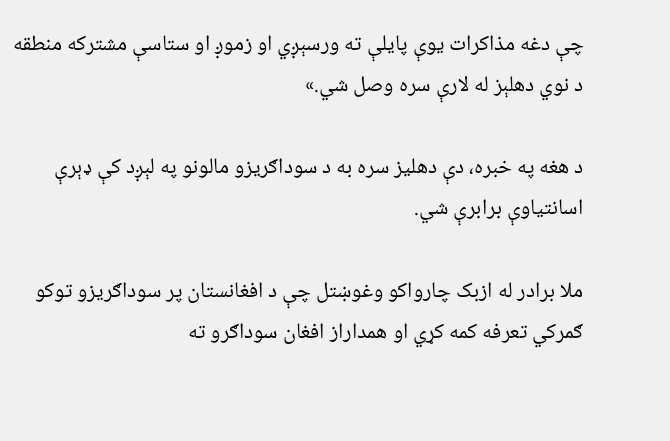چې دغه مذاکرات یوې پایلې ته ورسېږي او زموږ او ستاسې مشترکه منطقه د نوي دهلېز له لارې سره وصل شي.»

د هغه په خبره، دې دهلیز سره به د سوداګریزو مالونو په لېږد کې ډېرې اسانتیاوې برابرې شي.

ملا برادر له ازبک چارواکو وغوښتل چې د افغانستان پر سوداګریزو توکو ګمرکي تعرفه کمه کړي او همداراز افغان سوداګرو ته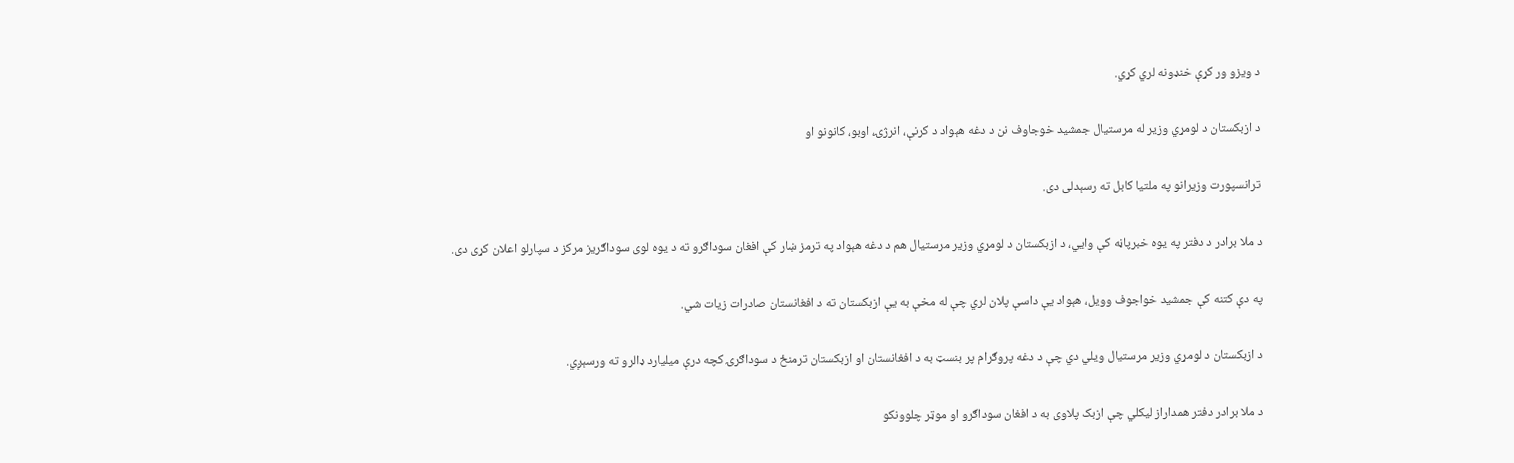د ویزو ور کړې خنډونه لري کړي.

د ازبکستان د لومړي وزیر له مرستیال جمشید خوجاوف نن د دغه هېواد د کرنې، انرژۍ، اوبو، کانونو او

ترانسپورت وزیرانو په ملتیا کابل ته رسېدلی دی.

د ملا برادر د دفتر په یوه خبرپاڼه کې وايي، د ازبکستان د لومړي وزیر مرستیال هم د دغه هېواد په ترمز ښار کې افغان سوداګرو ته د یوه لوی سوداګریز مرکز د سپارلو اعلان کړی دی.

په دې کتنه کې جمشید خواجوف وویل، هېواد یې داسې پلان لري چې له مخې به یې ازبکستان ته د افغانستان صادرات زیات شي.

د ازبکستان د لومړي وزیر مرستیال ویلي دي چې د دغه پروګرام پر بنسټ به د افغانستان او ازبکستان ترمنځ د سوداګرۍ کچه درې میلیارد ډالرو ته ورسېږي.

د ملا برادر دفتر همداراز لیکلي چې ازبک پلاوی به د افغان سوداګرو او موټر چلوونکو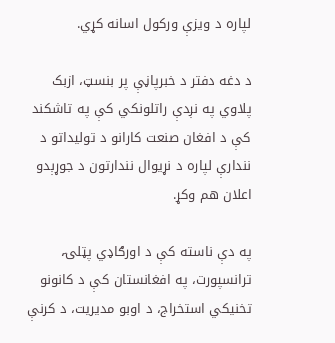لپاره د ویزې ورکول اسانه کړي.

د دغه دفتر د خبرپاڼې پر بنسټ، ازبک پلاوي په نږدې راتلونکي کې په تاشکند کې د افغان صنعت کارانو د تولیداتو د نندارې لپاره د نړیوال نندارتون د جوړېدو اعلان هم وکړ.

په دې ناسته کې د اورګاډي پټلۍ، ترانسپورت، په افغانستان کې د کانونو تخنیکي استخراج، د اوبو مدیریت، د کرنې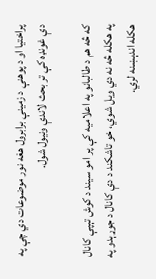پراختیا او د پوهنې د زمینې برابرول هغه نور موضوعات دي چې په دې غونډه کې تر بحث لاندې ونیول شول.

که څه هم د طالبانو په اعلامیه کې پر امو سیند د کوش تېپې کانال په هکله څه نه دي ویل شوي، خو تاشکند د دې کانال د جوړېدو په هکله اندېښنه لري.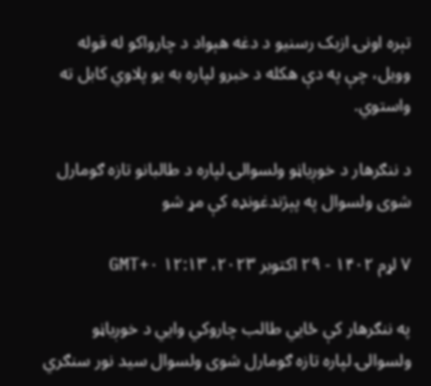تېره اونۍ ازبک رسنیو د دغه هېواد د چارواکو له قوله وویل، چې په دې هکله د خبرو لپاره به یو پلاوي کابل ته واستوي.

د ننګرهار د خوږیاڼو ولسوالۍ لپاره د طالبانو تازه ګومارل شوی ولسوال په پېژندغونډه کې مړ شو

۷ لړم ۱۴۰۲ - ۲۹ اکتوبر ۲۰۲۳، ۱۲:۱۳ GMT+۰

په ننګرهار کې ځايي طالب چاروکي وايي د خوږیاڼو ولسوالۍ لپاره تازه ګومارل شوی ولسوال سید نور سنګري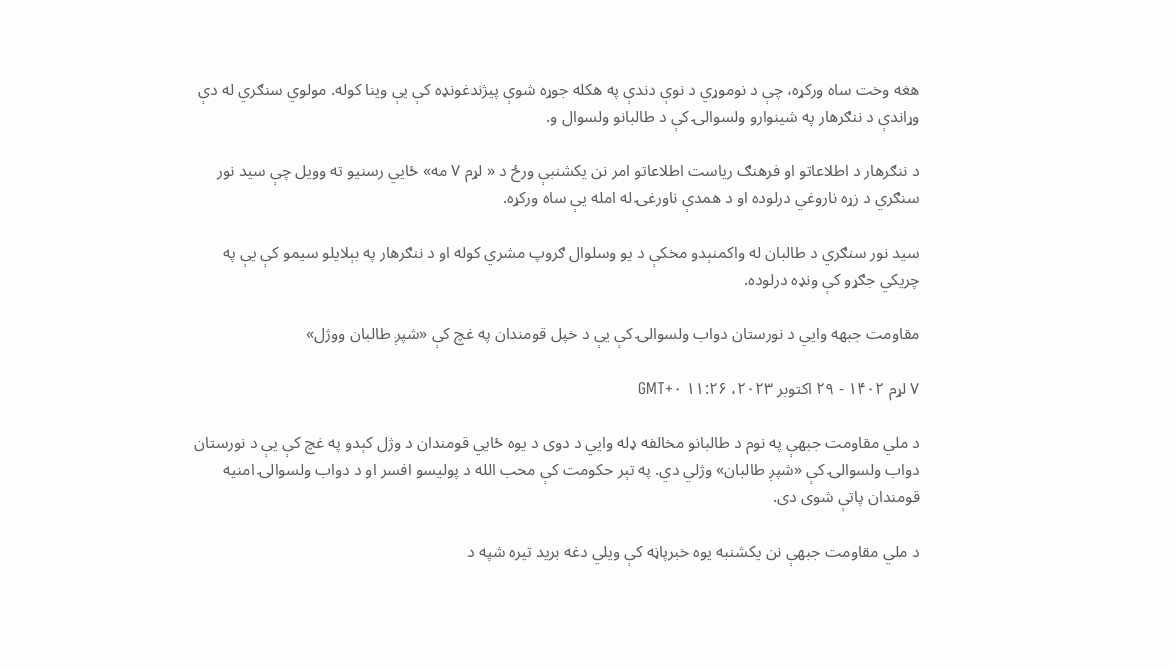هغه وخت ساه ورکړه، چې د نوموړي د نوې دندې په هکله جوړه شوې پيژندغونډه کې یې وینا کوله. مولوي سنګري له دې وړاندې د ننګرهار په شینوارو ولسوالۍ کې د طالبانو ولسوال و.

د ننګرهار د اطلاعاتو او فرهنګ ریاست اطلاعاتو امر نن یکشنبې ورځ د « لړم ۷ مه» ځايي رسنیو ته وویل چې سید نور سنګري د زړه ناروغي درلوده او د همدې ناورغۍ له امله یې ساه ورکړه.

سید نور سنګري د طالبان له واکمنېدو مخکې د یو وسلوال ګروپ مشري کوله او د ننګرهار په بېلایلو سیمو کې یې په چریکي جګړو کې ونډه درلوده.

مقاومت جبهه وايي د نورستان دواب ولسوالۍ کې یې د خپل قومندان په غچ کې «شپږ طالبان ووژل»

۷ لړم ۱۴۰۲ - ۲۹ اکتوبر ۲۰۲۳، ۱۱:۲۶ GMT+۰

د ملي مقاومت جبهې په نوم د طالبانو مخالفه ډله وايي د دوی د یوه ځايي قومندان د وژل کېدو په غچ کې یې د نورستان دواب ولسوالۍ کې «شپږ طالبان» وژلي دي. په تېر حکومت کې محب الله د پولیسو افسر او د دواب ولسوالۍ امنیه قومندان پاتې شوی دی.

د ملي مقاومت جبهې نن یکشنبه یوه خبرپاڼه کې ویلي دغه برید تیره شپه د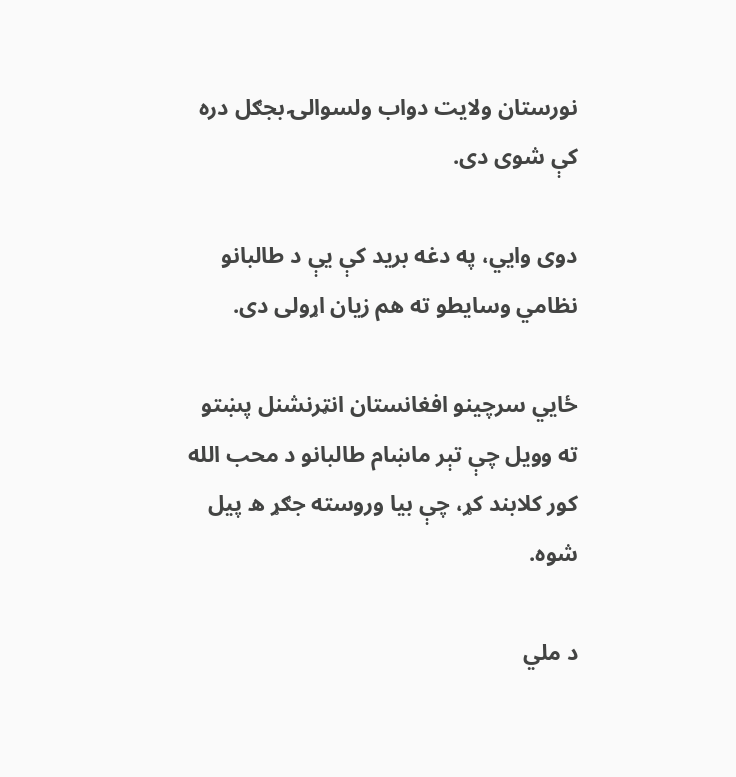نورستان ولایت دواب ولسوالۍ بجګل دره کې شوی دی.

دوی وايي، په دغه برید کې یې د طالبانو نظامي وسایطو ته هم زیان اړولی دی.

ځايي سرچینو افغانستان انټرنشنل پښتو ته وویل چې تېر ماښام طالبانو د محب الله کور کلابند کړ، چې بیا وروسته جګړ ه پیل شوه.

د ملي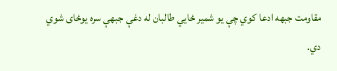مقاومت جبهه ادعا کوي چې یو شمیر ځایي طالبان له دغې جبهې سره یوځای شوي دي.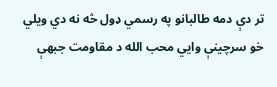تر دې دمه طالبانو په رسمي ډول څه نه دي ویلي خو سرچینې وايي محب الله د مقاومت جبهې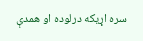سره اړیکه درلوده او همدې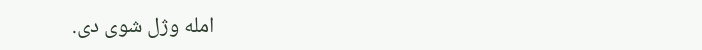امله وژل شوی دی.